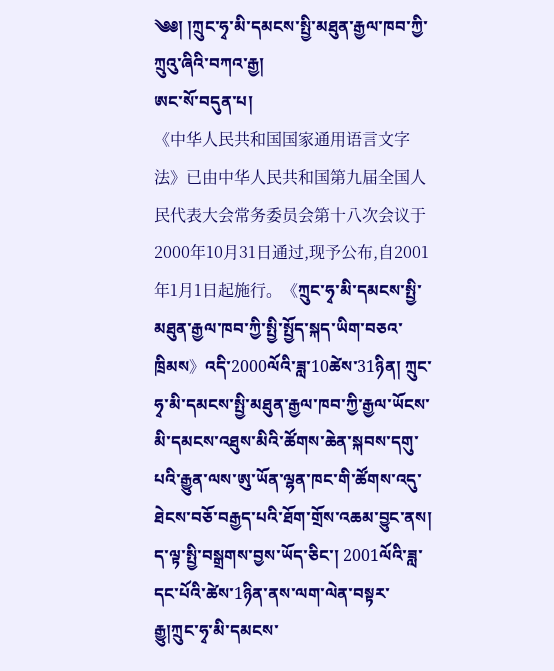༄༅། །ཀྲུང་ཧྭ་མི་དམངས་སྤྱི་མཐུན་རྒྱལ་ཁབ་ཀྱི་ཀྲུའུ་ཞིའི་བཀའ་རྒྱ།
ཨང་སོ་བདུན་པ།
《中华人民共和国国家通用语言文字法》已由中华人民共和国第九届全国人民代表大会常务委员会第十八次会议于2000年10月31日通过,现予公布,自2001年1月1日起施行。《ཀྲུང་ཧྭ་མི་དམངས་སྤྱི་མཐུན་རྒྱལ་ཁབ་ཀྱི་སྤྱི་སྤྱོད་སྐད་ཡིག་བཅའ་ཁྲིམས》འདི་2000ལོའི་ཟླ་10ཚེས་31ཉིན། ཀྲུང་ཧྭ་མི་དམངས་སྤྱི་མཐུན་རྒྱལ་ཁབ་ཀྱི་རྒྱལ་ཡོངས་མི་དམངས་འཐུས་མིའི་ཚོགས་ཆེན་སྐབས་དགུ་པའི་རྒྱུན་ལས་ཨུ་ཡོན་ལྷན་ཁང་གི་ཚོགས་འདུ་ཐེངས་བཅོ་བརྒྱད་པའི་ཐོག་གྲོས་འཆམ་བྱུང་ནས། ད་ལྟ་སྤྱི་བསྒྲགས་བྱས་ཡོད་ཅིང་། 2001ལོའི་ཟླ་དང་པོའི་ཚེས་1ཉིན་ནས་ལག་ལེན་བསྟར་རྒྱུ།ཀྲུང་ཧྭ་མི་དམངས་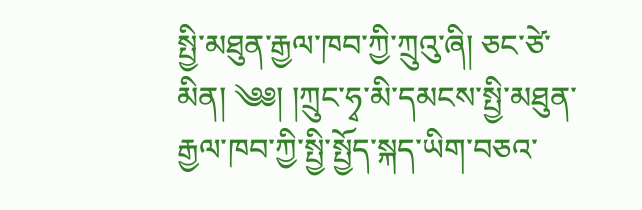སྤྱི་མཐུན་རྒྱལ་ཁབ་ཀྱི་ཀྲུའུ་ཞི། ཅང་ཙེ་མིན། ༄༅། །ཀྲུང་ཧྭ་མི་དམངས་སྤྱི་མཐུན་རྒྱལ་ཁབ་ཀྱི་སྤྱི་སྤྱོད་སྐད་ཡིག་བཅའ་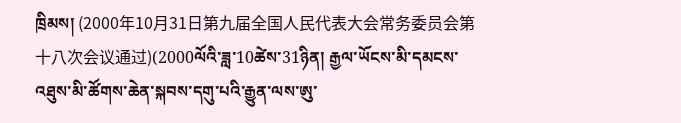ཁྲིམས། (2000年10月31日第九届全国人民代表大会常务委员会第十八次会议通过)(2000ལོའི་ཟླ་10ཚེས་31ཉིན། རྒྱལ་ཡོངས་མི་དམངས་འཐུས་མི་ཚོགས་ཆེན་སྐབས་དགུ་པའི་རྒྱུན་ལས་ཨུ་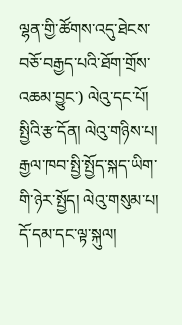ལྷན་གྱི་ཚོགས་འདུ་ཐེངས་བཅོ་བརྒྱད་པའི་ཐོག་གྲོས་འཆམ་བྱུང་) ལེའུ་དང་པོ། སྤྱིའི་རྩ་དོན། ལེའུ་གཉིས་པ། རྒྱལ་ཁབ་སྤྱི་སྤྱོད་སྐད་ཡིག་གི་ཉེར་སྤྱོད། ལེའུ་གསུམ་པ། དོ་དམ་དང་ལྟ་སྐུལ།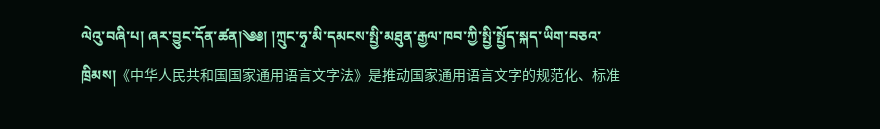ལེའུ་བཞི་པ། ཞར་བྱུང་དོན་ཚན།༄༅། །ཀྲུང་ཧྭ་མི་དམངས་སྤྱི་མཐུན་རྒྱལ་ཁབ་ཀྱི་སྤྱི་སྤྱོད་སྐད་ཡིག་བཅའ་ཁྲིམས།《中华人民共和国国家通用语言文字法》是推动国家通用语言文字的规范化、标准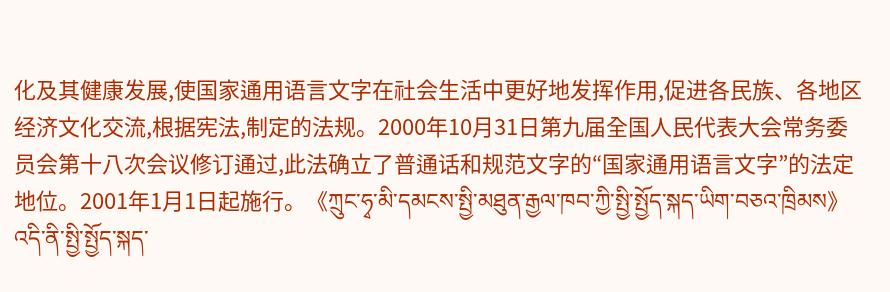化及其健康发展,使国家通用语言文字在社会生活中更好地发挥作用,促进各民族、各地区经济文化交流,根据宪法,制定的法规。2000年10月31日第九届全国人民代表大会常务委员会第十八次会议修订通过,此法确立了普通话和规范文字的“国家通用语言文字”的法定地位。2001年1月1日起施行。《ཀྲུང་ཧྭ་མི་དམངས་སྤྱི་མཐུན་རྒྱལ་ཁབ་ཀྱི་སྤྱི་སྤྱོད་སྐད་ཡིག་བཅའ་ཁྲིམས》འདི་ནི་སྤྱི་སྤྱོད་སྐད་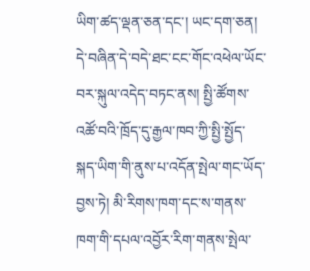ཡིག་ཚད་ལྡན་ཅན་དང་། ཡང་དག་ཅན། དེ་བཞིན་དེ་བདེ་ཐང་ངང་གོང་འཕེལ་ཡོང་བར་སྐུལ་འདེད་བཏང་ནས། སྤྱི་ཚོགས་འཚོ་བའི་ཁྲོད་དུ་རྒྱལ་ཁབ་ཀྱི་སྤྱི་སྤྱོད་སྐད་ཡིག་གི་ནུས་པ་འདོན་སྤེལ་གང་ཡོད་བྱས་ཏེ། མི་རིགས་ཁག་དང་ས་གནས་ཁག་གི་དཔལ་འབྱོར་རིག་གནས་སྤེལ་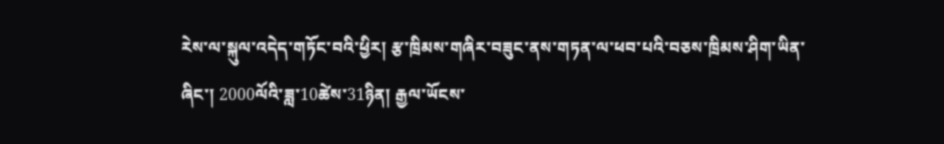རེས་ལ་སྐུལ་འདེད་གཏོང་བའི་ཕྱིར། རྩ་ཁྲིམས་གཞིར་བཟུང་ནས་གཏན་ལ་ཕབ་པའི་བཅས་ཁྲིམས་ཤིག་ཡིན་ཞིང་། 2000ལོའི་ཟླ་10ཚེས་31ཉིན། རྒྱལ་ཡོངས་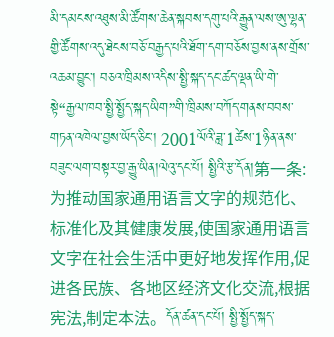མི་དམངས་འཐུས་མི་ཚོགས་ཆེན་སྐབས་དགུ་པའི་རྒྱུན་ལས་ཨུ་ལྷན་གྱི་ཚོགས་འདུ་ཐེངས་བཅོ་བརྒྱད་པའི་ཐོག་དག་བཅོས་བྱས་ནས་གྲོས་འཆམ་བྱུང་། བཅའ་ཁྲིམས་འདིས་སྤྱི་སྐད་དང་ཚད་ལྡན་ཡི་གེ་སྟེ“རྒྱལ་ཁབ་སྤྱི་སྤྱོད་སྐད་ཡིག”གི་ཁྲིམས་བཀོད་གནས་བབས་གཏན་འཁེལ་བྱས་ཡོད་ཅིང་། 2001ལོའི་ཟླ་1ཚེས་1ཉིན་ནས་བཟུང་ལག་བསྟར་བྱ་རྒྱུ་ཡིན།ལེའུ་དང་པོ། སྤྱིའི་རྩ་དོན།第一条:为推动国家通用语言文字的规范化、标准化及其健康发展,使国家通用语言文字在社会生活中更好地发挥作用,促进各民族、各地区经济文化交流,根据宪法,制定本法。དོན་ཚན་དང་པོ། སྤྱི་སྤྱོད་སྐད་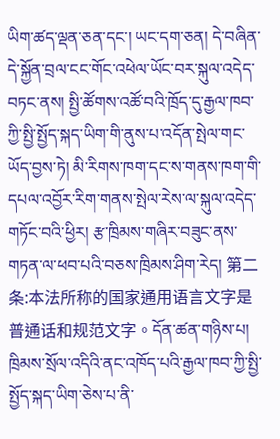ཡིག་ཚད་ལྡན་ཅན་དང་། ཡང་དག་ཅན། དེ་བཞིན་དེ་སྐྱོན་བྲལ་ངང་གོང་འཕེལ་ཡོང་བར་སྐུལ་འདེད་བཏང་ནས། སྤྱི་ཚོགས་འཚོ་བའི་ཁྲོད་དུ་རྒྱལ་ཁབ་ཀྱི་སྤྱི་སྤྱོད་སྐད་ཡིག་གི་ནུས་པ་འདོན་སྤེལ་གང་ཡོད་བྱས་ཏེ། མི་རིགས་ཁག་དང་ས་གནས་ཁག་གི་དཔལ་འབྱོར་རིག་གནས་སྤེལ་རེས་ལ་སྐུལ་འདེད་གཏོང་བའི་ཕྱིར། རྩ་ཁྲིམས་གཞིར་བཟུང་ནས་གཏན་ལ་ཕབ་པའི་བཅས་ཁྲིམས་ཤིག་རེད། 第二条:本法所称的国家通用语言文字是普通话和规范文字。དོན་ཚན་གཉིས་པ། ཁྲིམས་སྲོལ་འདིའི་ནང་འཁོད་པའི་རྒྱལ་ཁབ་ཀྱི་སྤྱི་སྤྱོད་སྐད་ཡིག་ཅེས་པ་ནི་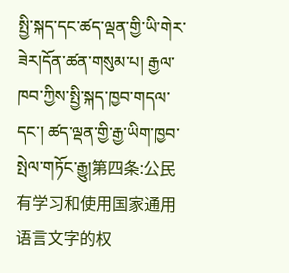སྤྱི་སྐད་དང་ཚད་ལྡན་གྱི་ཡི་གེར་ཟེར།དོན་ཚན་གསུམ་པ། རྒྱལ་ཁབ་ཀྱིས་སྤྱི་སྐད་ཁྱབ་གདལ་དང་། ཚད་ལྡན་གྱི་རྒྱ་ཡིག་ཁྱབ་སྤེལ་གཏོང་རྒྱུ།第四条:公民有学习和使用国家通用语言文字的权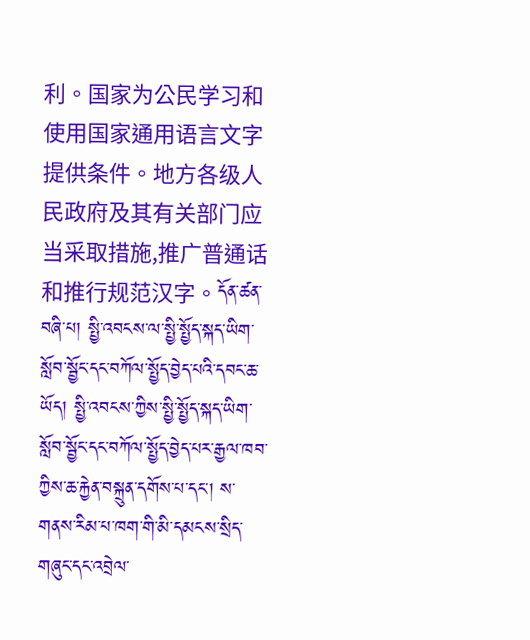利。国家为公民学习和使用国家通用语言文字提供条件。地方各级人民政府及其有关部门应当采取措施,推广普通话和推行规范汉字。དོན་ཚན་བཞི་པ། སྤྱི་འབངས་ལ་སྤྱི་སྤྱོད་སྐད་ཡིག་སློབ་སྦྱོང་དང་བཀོལ་སྤྱོད་བྱེད་པའི་དབང་ཆ་ཡོད། སྤྱི་འབངས་ཀྱིས་སྤྱི་སྤྱོད་སྐད་ཡིག་སློབ་སྦྱོང་དང་བཀོལ་སྤྱོད་བྱེད་པར་རྒྱལ་ཁབ་ཀྱིས་ཆ་རྐྱེན་བསྐྲུན་དགོས་པ་དང་། ས་གནས་རིམ་པ་ཁག་གི་མི་དམངས་སྲིད་གཞུང་དང་འབྲེལ་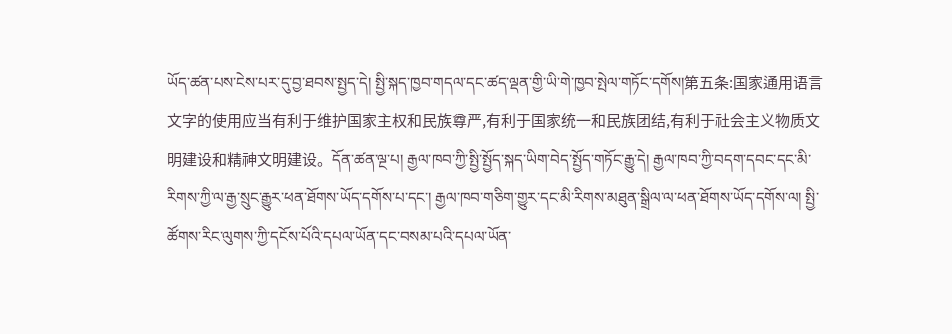ཡོད་ཚན་པས་ངེས་པར་དུ་བྱ་ཐབས་སྤྱད་དེ། སྤྱི་སྐད་ཁྱབ་གདལ་དང་ཚད་ལྡན་གྱི་ཡི་གེ་ཁྱབ་སྤེལ་གཏོང་དགོས།第五条:国家通用语言文字的使用应当有利于维护国家主权和民族尊严,有利于国家统一和民族团结,有利于社会主义物质文明建设和精神文明建设。དོན་ཚན་ལྔ་པ། རྒྱལ་ཁབ་ཀྱི་སྤྱི་སྤྱོད་སྐད་ཡིག་བེད་སྤྱོད་གཏོང་རྒྱུ་དེ། རྒྱལ་ཁབ་ཀྱི་བདག་དབང་དང་མི་རིགས་ཀྱི་ལ་རྒྱ་སྲུང་རྒྱུར་ཕན་ཐོགས་ཡོད་དགོས་པ་དང་། རྒྱལ་ཁབ་གཅིག་གྱུར་དང་མི་རིགས་མཐུན་སྒྲིལ་ལ་ཕན་ཐོགས་ཡོད་དགོས་ལ། སྤྱི་ཚོགས་རིང་ལུགས་ཀྱི་དངོས་པོའི་དཔལ་ཡོན་དང་བསམ་པའི་དཔལ་ཡོན་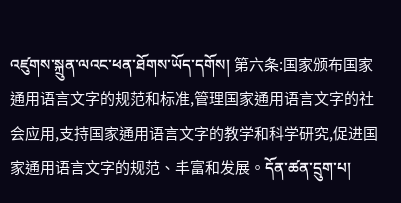འཛུགས་སྐྲུན་ལའང་ཕན་ཐོགས་ཡོད་དགོས། 第六条:国家颁布国家通用语言文字的规范和标准,管理国家通用语言文字的社会应用,支持国家通用语言文字的教学和科学研究,促进国家通用语言文字的规范、丰富和发展。དོན་ཚན་དྲུག་པ།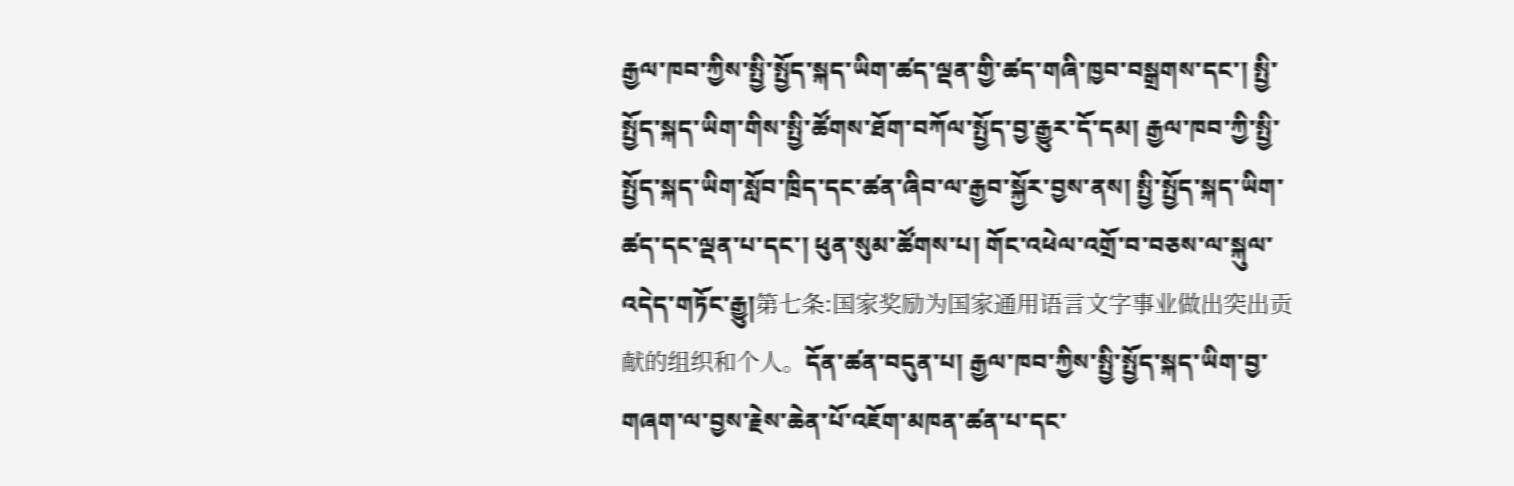རྒྱལ་ཁབ་ཀྱིས་སྤྱི་སྤྱོད་སྐད་ཡིག་ཚད་ལྡན་གྱི་ཚད་གཞི་ཁྱབ་བསྒྲགས་དང་། སྤྱི་སྤྱོད་སྐད་ཡིག་གིས་སྤྱི་ཚོགས་ཐོག་བཀོལ་སྤྱོད་བྱ་རྒྱུར་དོ་དམ། རྒྱལ་ཁབ་ཀྱི་སྤྱི་སྤྱོད་སྐད་ཡིག་སློབ་ཁྲིད་དང་ཚན་ཞིབ་ལ་རྒྱབ་སྐྱོར་བྱས་ནས། སྤྱི་སྤྱོད་སྐད་ཡིག་ཚད་དང་ལྡན་པ་དང་། ཕུན་སུམ་ཚོགས་པ། གོང་འཕེལ་འགྲོ་བ་བཅས་ལ་སྐུལ་འདེད་གཏོང་རྒྱུ།第七条:国家奖励为国家通用语言文字事业做出突出贡献的组织和个人。དོན་ཚན་བདུན་པ། རྒྱལ་ཁབ་ཀྱིས་སྤྱི་སྤྱོད་སྐད་ཡིག་བྱ་གཞག་ལ་བྱས་རྗེས་ཆེན་པོ་འཇོག་མཁན་ཚན་པ་དང་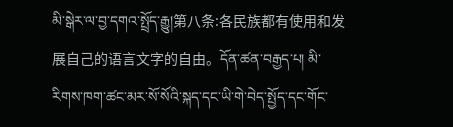མི་སྒེར་ལ་བྱ་དགའ་སྤྲོད་རྒྱུ།第八条:各民族都有使用和发展自己的语言文字的自由。དོན་ཚན་བརྒྱད་པ། མི་རིགས་ཁག་ཚང་མར་སོ་སོའི་སྐད་དང་ཡི་གེ་བེད་སྤྱོད་དང་གོང་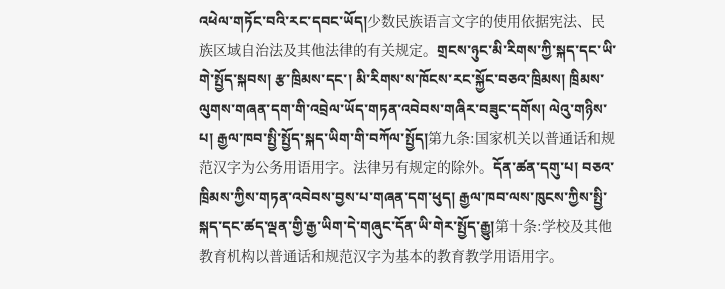འཕེལ་གཏོང་བའི་རང་དབང་ཡོད།少数民族语言文字的使用依据宪法、民族区域自治法及其他法律的有关规定。གྲངས་ཉུང་མི་རིགས་ཀྱི་སྐད་དང་ཡི་གེ་སྤྱོད་སྐབས། རྩ་ཁྲིམས་དང་། མི་རིགས་ས་ཁོངས་རང་སྐྱོང་བཅའ་ཁྲིམས། ཁྲིམས་ལུགས་གཞན་དག་གི་འབྲེལ་ཡོད་གཏན་འབེབས་གཞིར་བཟུང་དགོས། ལེའུ་གཉིས་པ། རྒྱལ་ཁབ་སྤྱི་སྤྱོད་སྐད་ཡིག་གི་བཀོལ་སྤྱོད།第九条:国家机关以普通话和规范汉字为公务用语用字。法律另有规定的除外。དོན་ཚན་དགུ་པ། བཅའ་ཁྲིམས་ཀྱིས་གཏན་འབེབས་བྱས་པ་གཞན་དག་ཕུད། རྒྱལ་ཁབ་ལས་ཁུངས་ཀྱིས་སྤྱི་སྐད་དང་ཚད་ལྡན་གྱི་རྒྱ་ཡིག་དེ་གཞུང་དོན་ཡི་གེར་སྤྱོད་རྒྱུ།第十条:学校及其他教育机构以普通话和规范汉字为基本的教育教学用语用字。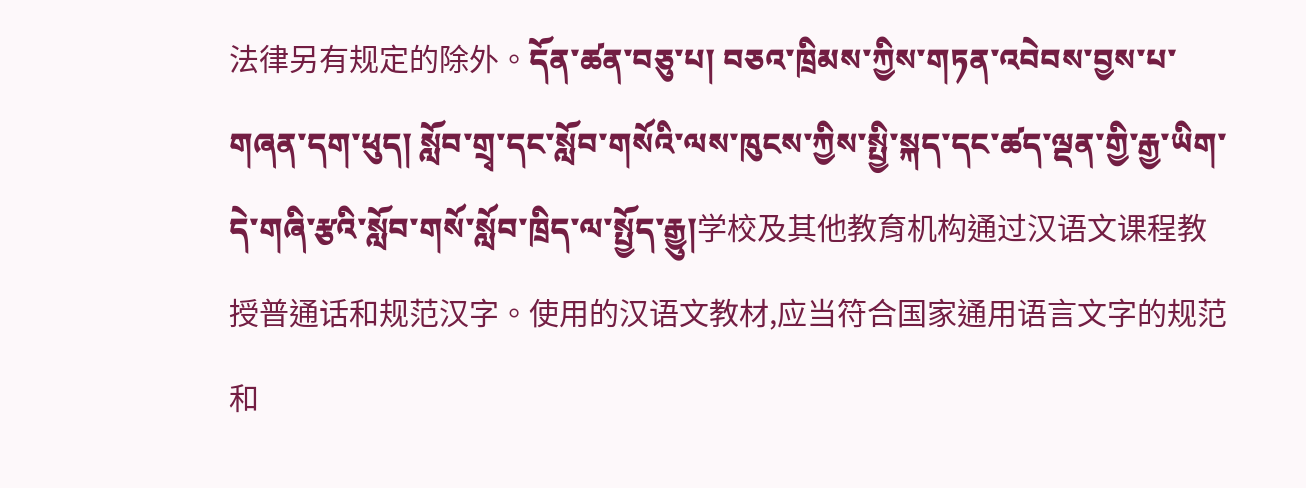法律另有规定的除外。དོན་ཚན་བཅུ་པ། བཅའ་ཁྲིམས་ཀྱིས་གཏན་འབེབས་བྱས་པ་གཞན་དག་ཕུད། སློབ་གྲྭ་དང་སློབ་གསོའི་ལས་ཁུངས་ཀྱིས་སྤྱི་སྐད་དང་ཚད་ལྡན་གྱི་རྒྱ་ཡིག་དེ་གཞི་རྩའི་སློབ་གསོ་སློབ་ཁྲིད་ལ་སྤྱོད་རྒྱུ།学校及其他教育机构通过汉语文课程教授普通话和规范汉字。使用的汉语文教材,应当符合国家通用语言文字的规范和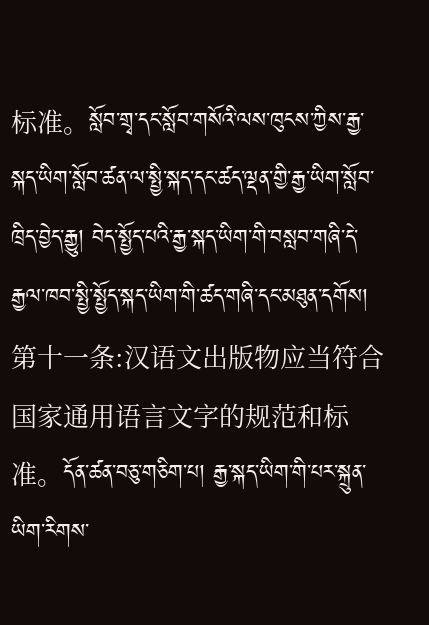标准。སློབ་གྲྭ་དང་སློབ་གསོའི་ལས་ཁུངས་ཀྱིས་རྒྱ་སྐད་ཡིག་སློབ་ཚན་ལ་སྤྱི་སྐད་དང་ཚད་ལྡན་གྱི་རྒྱ་ཡིག་སློབ་ཁྲིད་བྱེད་རྒྱུ། བེད་སྤྱོད་པའི་རྒྱ་སྐད་ཡིག་གི་བསླབ་གཞི་དེ་རྒྱལ་ཁབ་སྤྱི་སྤྱོད་སྐད་ཡིག་གི་ཚད་གཞི་དང་མཐུན་དགོས།第十一条:汉语文出版物应当符合国家通用语言文字的规范和标准。དོན་ཚན་བཅུ་གཅིག་པ། རྒྱ་སྐད་ཡིག་གི་པར་སྐྲུན་ཡིག་རིགས་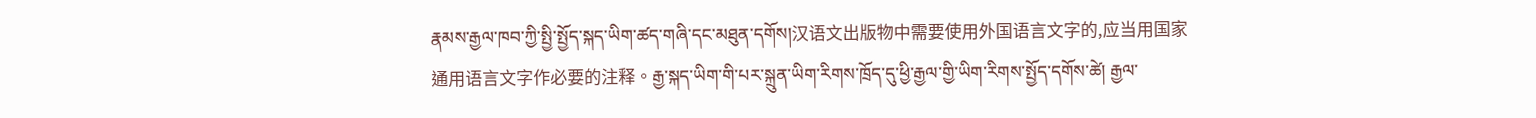རྣམས་རྒྱལ་ཁབ་ཀྱི་སྤྱི་སྤྱོད་སྐད་ཡིག་ཚད་གཞི་དང་མཐུན་དགོས།汉语文出版物中需要使用外国语言文字的,应当用国家通用语言文字作必要的注释。རྒྱ་སྐད་ཡིག་གི་པར་སྐྲུན་ཡིག་རིགས་ཁྲོད་དུ་ཕྱི་རྒྱལ་གྱི་ཡིག་རིགས་སྤྱོད་དགོས་ཚེ། རྒྱལ་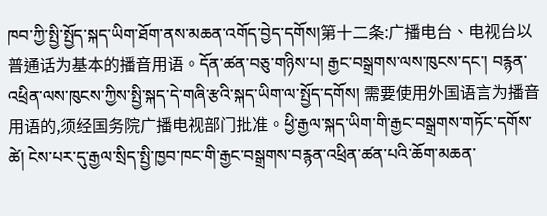ཁབ་ཀྱི་སྤྱི་སྤྱོད་སྐད་ཡིག་ཐོག་ནས་མཆན་འགོད་བྱེད་དགོས།第十二条:广播电台、电视台以普通话为基本的播音用语。དོན་ཚན་བཅུ་གཉིས་པ། རྒྱང་བསྒྲགས་ལས་ཁུངས་དང་། བརྙན་འཕྲིན་ལས་ཁུངས་ཀྱིས་སྤྱི་སྐད་དེ་གཞི་རྩའི་སྐད་ཡིག་ལ་སྤྱོད་དགོས། 需要使用外国语言为播音用语的,须经国务院广播电视部门批准。ཕྱི་རྒྱལ་སྐད་ཡིག་གི་རྒྱང་བསྒྲགས་གཏོང་དགོས་ཚེ། ངེས་པར་དུ་རྒྱལ་སྲིད་སྤྱི་ཁྱབ་ཁང་གི་རྒྱང་བསྒྲགས་བརྙན་འཕྲིན་ཚན་པའི་ཆོག་མཆན་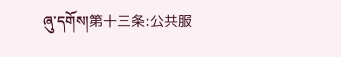ཞུ་དགོས།第十三条:公共服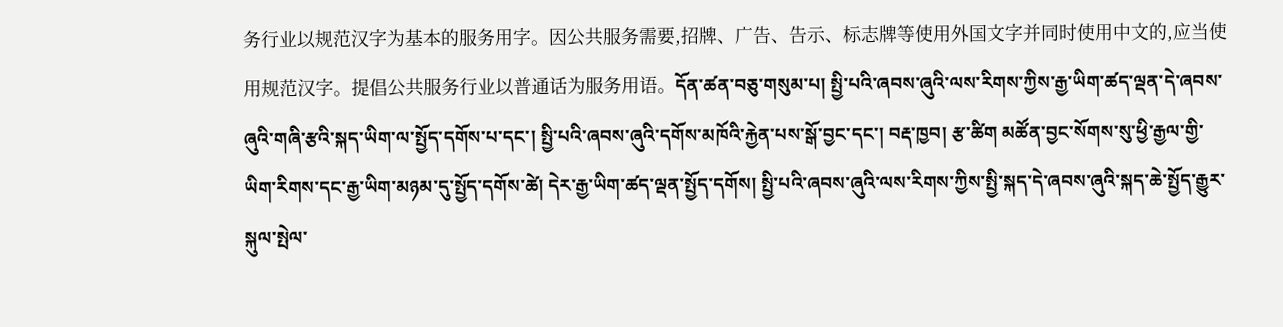务行业以规范汉字为基本的服务用字。因公共服务需要,招牌、广告、告示、标志牌等使用外国文字并同时使用中文的,应当使用规范汉字。提倡公共服务行业以普通话为服务用语。དོན་ཚན་བཅུ་གསུམ་པ། སྤྱི་པའི་ཞབས་ཞུའི་ལས་རིགས་ཀྱིས་རྒྱ་ཡིག་ཚད་ལྡན་དེ་ཞབས་ཞུའི་གཞི་རྩའི་སྐད་ཡིག་ལ་སྤྱོད་དགོས་པ་དང་། སྤྱི་པའི་ཞབས་ཞུའི་དགོས་མཁོའི་རྐྱེན་པས་སྒོ་བྱང་དང་། བརྡ་ཁྱབ། རྩ་ཚིག མཚོན་བྱང་སོགས་སུ་ཕྱི་རྒྱལ་གྱི་ཡིག་རིགས་དང་རྒྱ་ཡིག་མཉམ་དུ་སྤྱོད་དགོས་ཚེ། དེར་རྒྱ་ཡིག་ཚད་ལྡན་སྤྱོད་དགོས། སྤྱི་པའི་ཞབས་ཞུའི་ལས་རིགས་ཀྱིས་སྤྱི་སྐད་དེ་ཞབས་ཞུའི་སྐད་ཆེ་སྤྱོད་རྒྱུར་སྐུལ་སྤེལ་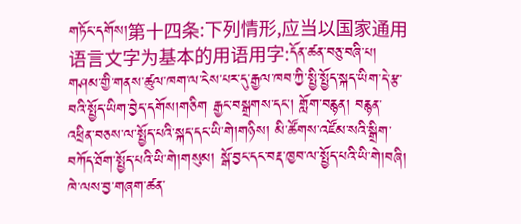གཏོང་དགོས།第十四条:下列情形,应当以国家通用语言文字为基本的用语用字:དོན་ཚན་བཅུ་བཞི་པ། གཤམ་གྱི་གནས་ཚུལ་ཁག་ལ་ངེས་པར་དུ་རྒྱལ་ཁབ་ཀྱི་སྤྱི་སྤྱོད་སྐད་ཡིག་དེ་རྩ་བའི་སྤྱོད་ཡིག་བྱེད་དགོས།གཅིག རྒྱང་བསྒྲགས་དང་། གློག་བརྙན། བརྙན་འཕྲིན་བཅས་ལ་སྤྱོད་པའི་སྐད་དང་ཡི་གེ།གཉིས། མི་ཚོགས་འཛོམ་སའི་སྒྲིག་བཀོད་ཐོག་སྤྱོད་པའི་ཡི་གེ།གསུམ། སྒོ་བྱང་དང་བརྡ་ཁྱབ་ལ་སྤྱོད་པའི་ཡི་གེ།བཞི། ཁེ་ལས་བྱ་གཞག་ཚན་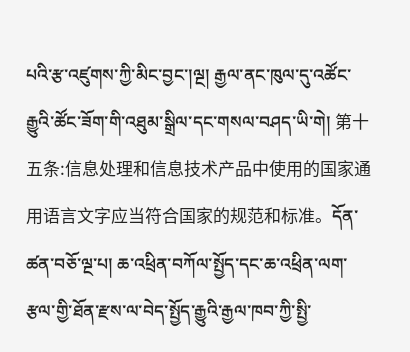པའི་རྩ་འཛུགས་ཀྱི་མིང་བྱང་།ལྔ། རྒྱལ་ནང་ཁུལ་དུ་འཚོང་རྒྱུའི་ཚོང་ཟོག་གི་འཐུམ་སྒྲིལ་དང་གསལ་བཤད་ཡི་གེ། 第十五条:信息处理和信息技术产品中使用的国家通用语言文字应当符合国家的规范和标准。དོན་ཚན་བཅོ་ལྔ་པ། ཆ་འཕྲིན་བཀོལ་སྤྱོད་དང་ཆ་འཕྲིན་ལག་རྩལ་གྱི་ཐོན་རྫས་ལ་བེད་སྤྱོད་རྒྱུའི་རྒྱལ་ཁབ་ཀྱི་སྤྱི་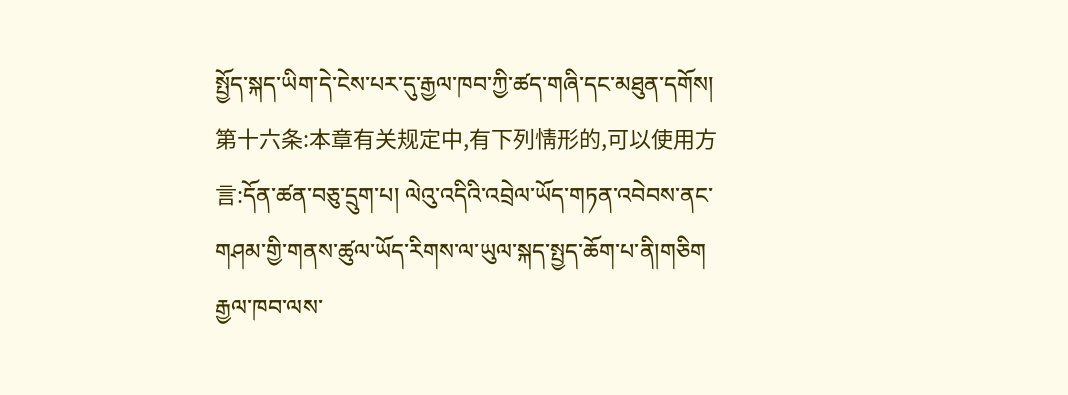སྤྱོད་སྐད་ཡིག་དེ་ངེས་པར་དུ་རྒྱལ་ཁབ་ཀྱི་ཚད་གཞི་དང་མཐུན་དགོས། 第十六条:本章有关规定中,有下列情形的,可以使用方言:དོན་ཚན་བཅུ་དྲུག་པ། ལེའུ་འདིའི་འབྲེལ་ཡོད་གཏན་འབེབས་ནང་གཤམ་གྱི་གནས་ཚུལ་ཡོད་རིགས་ལ་ཡུལ་སྐད་སྤྱད་ཆོག་པ་ནི།གཅིག རྒྱལ་ཁབ་ལས་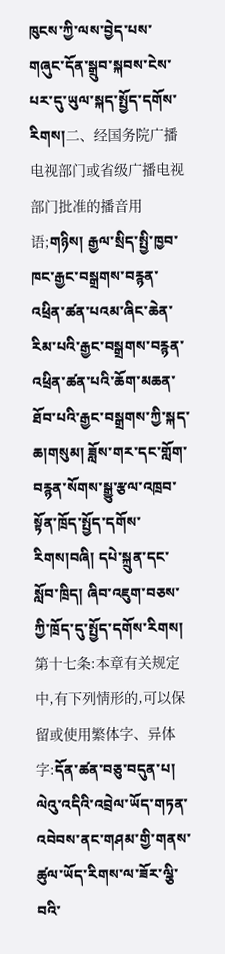ཁུངས་ཀྱི་ལས་བྱེད་པས་གཞུང་དོན་སྒྲུབ་སྐབས་ངེས་པར་དུ་ཡུལ་སྐད་སྤྱོད་དགོས་རིགས།二、经国务院广播电视部门或省级广播电视部门批准的播音用语;གཉིས། རྒྱལ་སྲིད་སྤྱི་ཁྱབ་ཁང་རྒྱང་བསྒྲགས་བརྙན་འཕྲིན་ཚན་པའམ་ཞིང་ཆེན་རིམ་པའི་རྒྱང་བསྒྲགས་བརྙན་འཕྲིན་ཚན་པའི་ཆོག་མཆན་ཐོབ་པའི་རྒྱང་བསྒྲགས་ཀྱི་སྐད་ཆ།གསུམ། ཟློས་གར་དང་གློག་བརྙན་སོགས་སྒྱུ་རྩལ་འཁྲབ་སྟོན་ཁྲོད་སྤྱོད་དགོས་རིགས།བཞི། དཔེ་སྐྲུན་དང་སློབ་ཁྲིད། ཞིབ་འཇུག་བཅས་ཀྱི་ཁྲོད་དུ་སྤྱོད་དགོས་རིགས།第十七条:本章有关规定中,有下列情形的,可以保留或使用繁体字、异体字:དོན་ཚན་བཅུ་བདུན་པ། ལེའུ་འདིའི་འབྲེལ་ཡོད་གཏན་འབེབས་ནང་གཤམ་གྱི་གནས་ཚུལ་ཡོད་རིགས་ལ་ཟོར་ལྕི་བའི་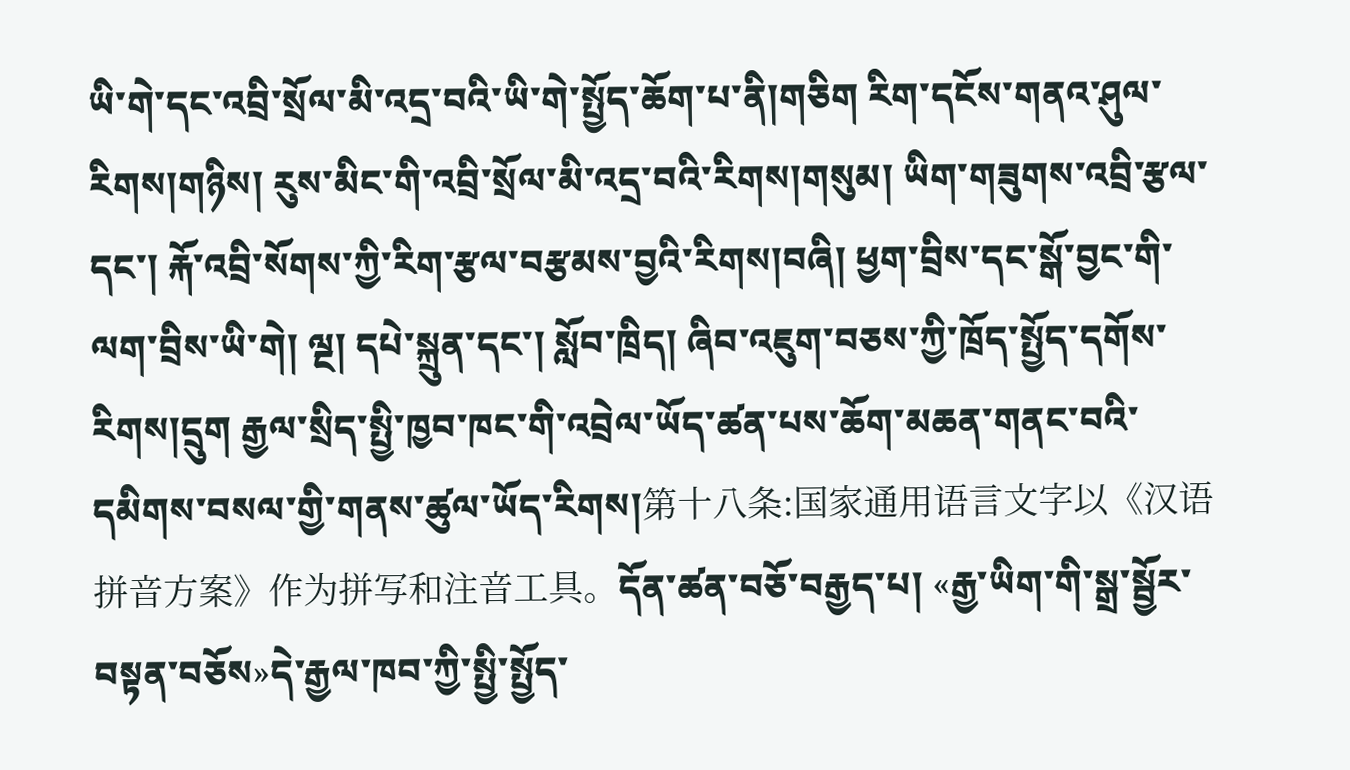ཡི་གེ་དང་འབྲི་སྲོལ་མི་འདྲ་བའི་ཡི་གེ་སྤྱོད་ཆོག་པ་ནི།གཅིག རིག་དངོས་གནའ་ཤུལ་རིགས།གཉིས། རུས་མིང་གི་འབྲི་སྲོལ་མི་འདྲ་བའི་རིགས།གསུམ། ཡིག་གཟུགས་འབྲི་རྩལ་དང་། རྐོ་འབྲི་སོགས་ཀྱི་རིག་རྩལ་བརྩམས་བྱའི་རིགས།བཞི། ཕྱག་བྲིས་དང་སྒོ་བྱང་གི་ལག་བྲིས་ཡི་གེ། ལྔ། དཔེ་སྐྲུན་དང་། སློབ་ཁྲིད། ཞིབ་འཇུག་བཅས་ཀྱི་ཁྲོད་སྤྱོད་དགོས་རིགས།དྲུག རྒྱལ་སྲིད་སྤྱི་ཁྱབ་ཁང་གི་འབྲེལ་ཡོད་ཚན་པས་ཆོག་མཆན་གནང་བའི་དམིགས་བསལ་གྱི་གནས་ཚུལ་ཡོད་རིགས།第十八条:国家通用语言文字以《汉语拼音方案》作为拼写和注音工具。དོན་ཚན་བཅོ་བརྒྱད་པ། «རྒྱ་ཡིག་གི་སྒྲ་སྦྱོར་བསྟན་བཅོས»དེ་རྒྱལ་ཁབ་ཀྱི་སྤྱི་སྤྱོད་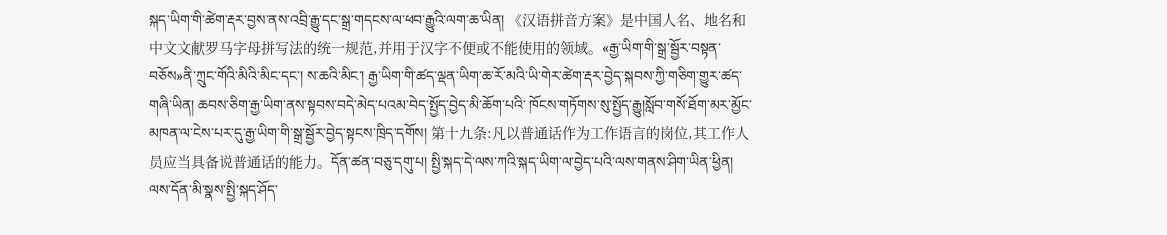སྐད་ཡིག་གི་ཚེག་རྡར་བྱས་ནས་འབྲི་རྒྱུ་དང་སྒྲ་གདངས་ལ་ཕབ་རྒྱུའི་ལག་ཆ་ཡིན། 《汉语拼音方案》是中国人名、地名和中文文献罗马字母拼写法的统一规范,并用于汉字不便或不能使用的领域。«རྒྱ་ཡིག་གི་སྒྲ་སྦྱོར་བསྟན་བཅོས»ནི་ཀྲུང་གོའི་མིའི་མིང་དང་། ས་ཆའི་མིང་། རྒྱ་ཡིག་གི་ཚད་ལྡན་ཡིག་ཆ་རོ་མའི་ཡི་གེར་ཚེག་རྡར་བྱེད་སྐབས་ཀྱི་གཅིག་གྱུར་ཚད་གཞི་ཡིན། ཆབས་ཅིག་རྒྱ་ཡིག་ནས་སྟབས་བདེ་མེད་པའམ་བེད་སྤྱོད་བྱེད་མི་ཆོག་པའི་ ཁོངས་གཏོགས་སུ་སྤྱོད་རྒྱུ།སློབ་གསོ་ཐོག་མར་མྱོང་མཁན་ལ་ངེས་པར་དུ་རྒྱ་ཡིག་གི་སྒྲ་སྦྱོར་བྱེད་སྟངས་ཁྲིད་དགོས། 第十九条:凡以普通话作为工作语言的岗位,其工作人员应当具备说普通话的能力。དོན་ཚན་བཅུ་དགུ་པ། སྤྱི་སྐད་དེ་ལས་ཀའི་སྐད་ཡིག་ལ་བྱེད་པའི་ལས་གནས་ཤིག་ཡིན་ཕྱིན། ལས་དོན་མི་སྣས་སྤྱི་སྐད་ཤོད་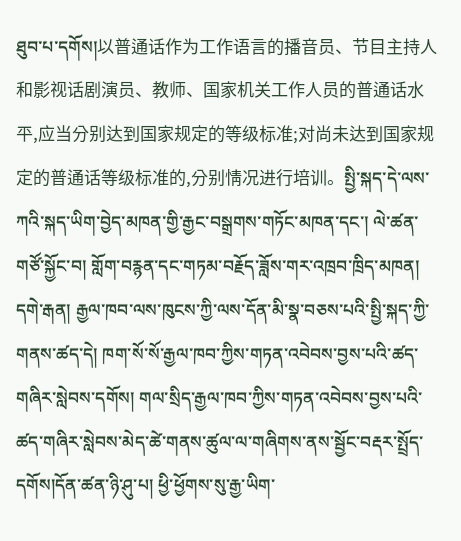ཐུབ་པ་དགོས།以普通话作为工作语言的播音员、节目主持人和影视话剧演员、教师、国家机关工作人员的普通话水平,应当分别达到国家规定的等级标准;对尚未达到国家规定的普通话等级标准的,分别情况进行培训。སྤྱི་སྐད་དེ་ལས་ཀའི་སྐད་ཡིག་བྱེད་མཁན་གྱི་རྒྱང་བསྒྲགས་གཏོང་མཁན་དང་། ལེ་ཚན་གཙོ་སྐྱོང་བ། གློག་བརྙན་དང་གཏམ་བརྗོད་ཟློས་གར་འཁྲབ་ཁྲིད་མཁན། དགེ་རྒན། རྒྱལ་ཁབ་ལས་ཁུངས་ཀྱི་ལས་དོན་མི་སྣ་བཅས་པའི་སྤྱི་སྐད་ཀྱི་གནས་ཚད་དེ། ཁག་སོ་སོ་རྒྱལ་ཁབ་ཀྱིས་གཏན་འབེབས་བྱས་པའི་ཚད་གཞིར་སླེབས་དགོས། གལ་སྲིད་རྒྱལ་ཁབ་ཀྱིས་གཏན་འབེབས་བྱས་པའི་ཚད་གཞིར་སླེབས་མེད་ཚེ་གནས་ཚུལ་ལ་གཞིགས་ནས་སྦྱོང་བརྡར་སྤྲོད་དགོས།དོན་ཚན་ཉི་ཤུ་པ། ཕྱི་ཕྱོགས་སུ་རྒྱ་ཡིག་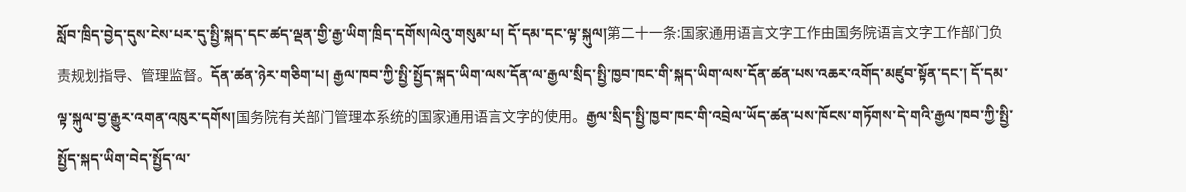སློབ་ཁྲིད་བྱེད་དུས་ངེས་པར་དུ་སྤྱི་སྐད་དང་ཚད་ལྡན་གྱི་རྒྱ་ཡིག་ཁྲིད་དགོས།ལེའུ་གསུམ་པ། དོ་དམ་དང་ལྟ་སྐུལ།第二十一条:国家通用语言文字工作由国务院语言文字工作部门负责规划指导、管理监督。དོན་ཚན་ཉེར་གཅིག་པ། རྒྱལ་ཁབ་ཀྱི་སྤྱི་སྤྱོད་སྐད་ཡིག་ལས་དོན་ལ་རྒྱལ་སྲིད་སྤྱི་ཁྱབ་ཁང་གི་སྐད་ཡིག་ལས་དོན་ཚན་པས་འཆར་འགོད་མཛུབ་སྟོན་དང་། དོ་དམ་ལྟ་སྐུལ་བྱ་རྒྱུར་འགན་འཁུར་དགོས།国务院有关部门管理本系统的国家通用语言文字的使用。རྒྱལ་སྲིད་སྤྱི་ཁྱབ་ཁང་གི་འབྲེལ་ཡོད་ཚན་པས་ཁོངས་གཏོགས་དེ་གའི་རྒྱལ་ཁབ་ཀྱི་སྤྱི་སྤྱོད་སྐད་ཡིག་བེད་སྤྱོད་ལ་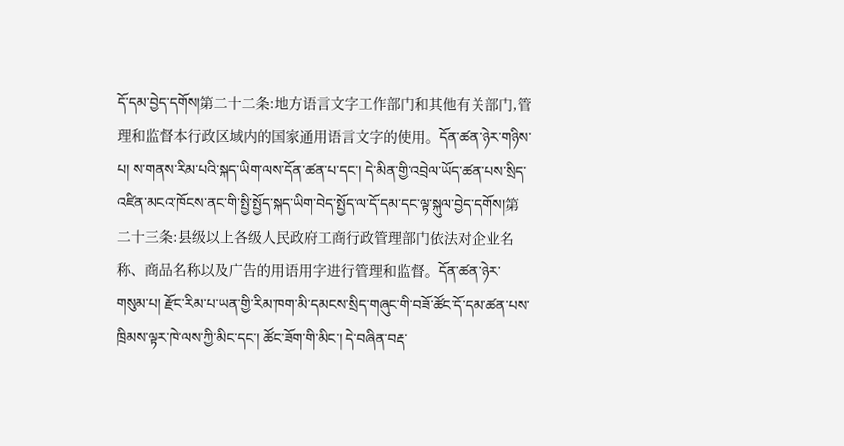དོ་དམ་བྱེད་དགོས།第二十二条:地方语言文字工作部门和其他有关部门,管理和监督本行政区域内的国家通用语言文字的使用。དོན་ཚན་ཉེར་གཉིས་པ། ས་གནས་རིམ་པའི་སྐད་ཡིག་ལས་དོན་ཚན་པ་དང་། དེ་མིན་གྱི་འབྲེལ་ཡོད་ཚན་པས་སྲིད་འཛིན་མངའ་ཁོངས་ནང་གི་སྤྱི་སྤྱོད་སྐད་ཡིག་བེད་སྤྱོད་ལ་དོ་དམ་དང་ལྟ་སྐུལ་བྱེད་དགོས།第二十三条:县级以上各级人民政府工商行政管理部门依法对企业名称、商品名称以及广告的用语用字进行管理和监督。དོན་ཚན་ཉེར་གསུམ་པ། རྫོང་རིམ་པ་ཡན་གྱི་རིམ་ཁག་མི་དམངས་སྲིད་གཞུང་གི་བཟོ་ཚོང་དོ་དམ་ཚན་པས་ཁྲིམས་ལྟར་ཁེ་ལས་ཀྱི་མིང་དང་། ཚོང་ཟོག་གི་མིང་། དེ་བཞིན་བརྡ་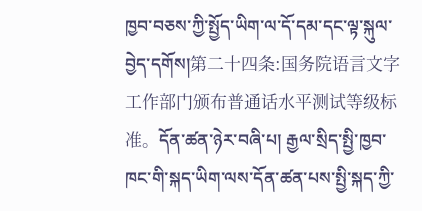ཁྱབ་བཅས་ཀྱི་སྤྱོད་ཡིག་ལ་དོ་དམ་དང་ལྟ་སྐུལ་བྱེད་དགོས།第二十四条:国务院语言文字工作部门颁布普通话水平测试等级标准。དོན་ཚན་ཉེར་བཞི་པ། རྒྱལ་སྲིད་སྤྱི་ཁྱབ་ཁང་གི་སྐད་ཡིག་ལས་དོན་ཚན་པས་སྤྱི་སྐད་ཀྱི་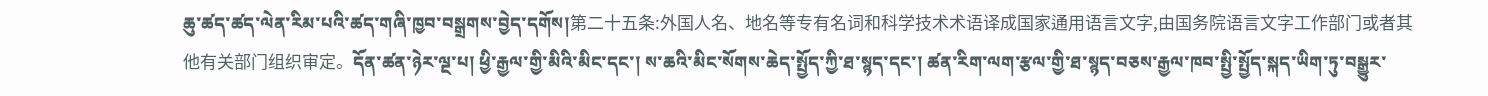ཆུ་ཚད་ཚད་ལེན་རིམ་པའི་ཚད་གཞི་ཁྱབ་བསྒྲགས་བྱེད་དགོས།第二十五条:外国人名、地名等专有名词和科学技术术语译成国家通用语言文字,由国务院语言文字工作部门或者其他有关部门组织审定。དོན་ཚན་ཉེར་ལྔ་པ། ཕྱི་རྒྱལ་གྱི་མིའི་མིང་དང་། ས་ཆའི་མིང་སོགས་ཆེད་སྤྱོད་ཀྱི་ཐ་སྙད་དང་། ཚན་རིག་ལག་རྩལ་གྱི་ཐ་སྙད་བཅས་རྒྱལ་ཁབ་སྤྱི་སྤྱོད་སྐད་ཡིག་ཏུ་བསྒྱུར་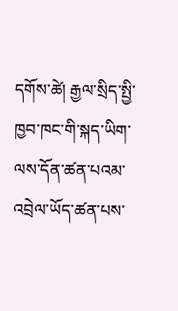དགོས་ཚེ། རྒྱལ་སྲིད་སྤྱི་ཁྱབ་ཁང་གི་སྐད་ཡིག་ལས་དོན་ཚན་པའམ་འབྲེལ་ཡོད་ཚན་པས་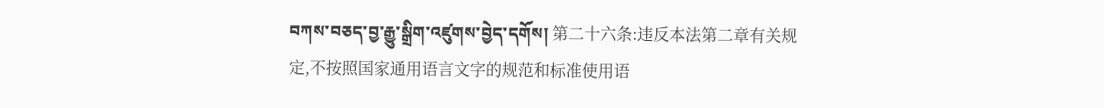བཀས་བཅད་བྱ་རྒྱུ་སྒྲིག་འཛུགས་བྱེད་དགོས། 第二十六条:违反本法第二章有关规定,不按照国家通用语言文字的规范和标准使用语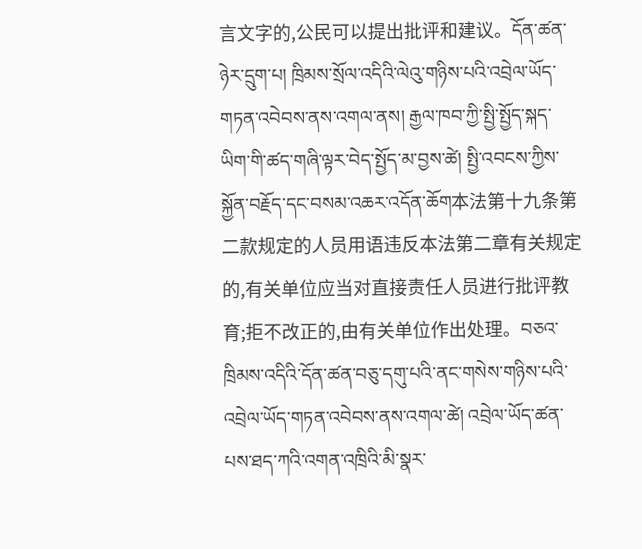言文字的,公民可以提出批评和建议。དོན་ཚན་ཉེར་དྲུག་པ། ཁྲིམས་སྲོལ་འདིའི་ལེའུ་གཉིས་པའི་འབྲེལ་ཡོད་གཏན་འབེབས་ནས་འགལ་ནས། རྒྱལ་ཁབ་ཀྱི་སྤྱི་སྤྱོད་སྐད་ཡིག་གི་ཚད་གཞི་ལྟར་བེད་སྤྱོད་མ་བྱས་ཚེ། སྤྱི་འབངས་ཀྱིས་སྐྱོན་བརྗོད་དང་བསམ་འཆར་འདོན་ཆོག本法第十九条第二款规定的人员用语违反本法第二章有关规定的,有关单位应当对直接责任人员进行批评教育;拒不改正的,由有关单位作出处理。བཅའ་ཁྲིམས་འདིའི་དོན་ཚན་བཅུ་དགུ་པའི་ནང་གསེས་གཉིས་པའི་འབྲེལ་ཡོད་གཏན་འབེབས་ནས་འགལ་ཚེ། འབྲེལ་ཡོད་ཚན་པས་ཐད་ཀའི་འགན་འཁྲིའི་མི་སྣར་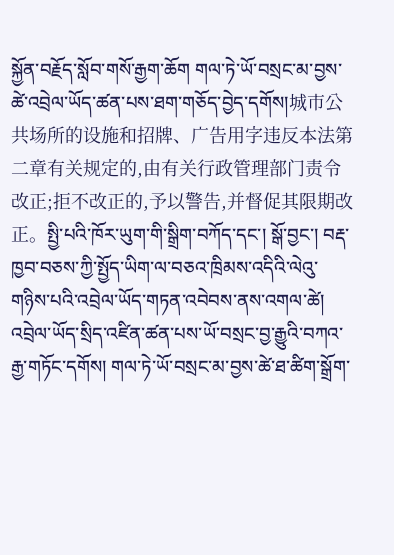སྐྱོན་བརྗོད་སློབ་གསོ་རྒྱག་ཆོག གལ་ཏེ་ཡོ་བསྲང་མ་བྱས་ཚེ་འབྲེལ་ཡོད་ཚན་པས་ཐག་གཅོད་བྱེད་དགོས།城市公共场所的设施和招牌、广告用字违反本法第二章有关规定的,由有关行政管理部门责令改正;拒不改正的,予以警告,并督促其限期改正。སྤྱི་པའི་ཁོར་ཡུག་གི་སྒྲིག་བཀོད་དང་། སྒོ་བྱང་། བརྡ་ཁྱབ་བཅས་ཀྱི་སྤྱོད་ཡིག་ལ་བཅའ་ཁྲིམས་འདིའི་ལེའུ་གཉིས་པའི་འབྲེལ་ཡོད་གཏན་འབེབས་ནས་འགལ་ཚེ། འབྲེལ་ཡོད་སྲིད་འཛིན་ཚན་པས་ཡོ་བསྲང་བྱ་རྒྱུའི་བཀའ་རྒྱ་གཏོང་དགོས། གལ་ཏེ་ཡོ་བསྲང་མ་བྱས་ཚེ་ཐ་ཚིག་སྒྲོག་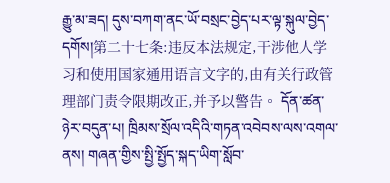རྒྱུ་མ་ཟད། དུས་བཀག་ནང་ཡོ་བསྲང་བྱེད་པར་ལྟ་སྐུལ་བྱེད་དགོས།第二十七条:违反本法规定,干涉他人学习和使用国家通用语言文字的,由有关行政管理部门责令限期改正,并予以警告。 དོན་ཚན་ཉེར་བདུན་པ། ཁྲིམས་སྲོལ་འདིའི་གཏན་འབེབས་ལས་འགལ་ནས། གཞན་གྱིས་སྤྱི་སྤྱོད་སྐད་ཡིག་སློབ་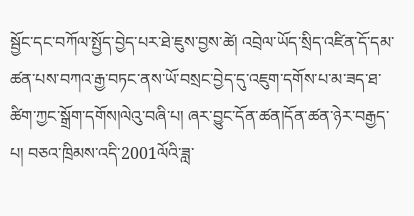སྦྱོང་དང་བཀོལ་སྤྱོད་བྱེད་པར་ཐེ་ཇུས་བྱས་ཚེ། འབྲེལ་ཡོད་སྲིད་འཛིན་དོ་དམ་ཚན་པས་བཀའ་རྒྱ་བཏང་ནས་ཡོ་བསྲང་བྱེད་དུ་འཇུག་དགོས་པ་མ་ཟད་ཐ་ཚིག་ཀྱང་སྒྲོག་དགོས།ལེའུ་བཞི་པ། ཞར་བྱུང་དོན་ཚན།དོན་ཚན་ཉེར་བརྒྱད་པ། བཅའ་ཁྲིམས་འདི་2001ལོའི་ཟླ་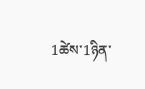1ཚེས་1ཉིན་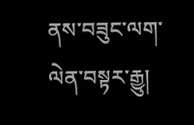ནས་བཟུང་ལག་ལེན་བསྟར་རྒྱུ།